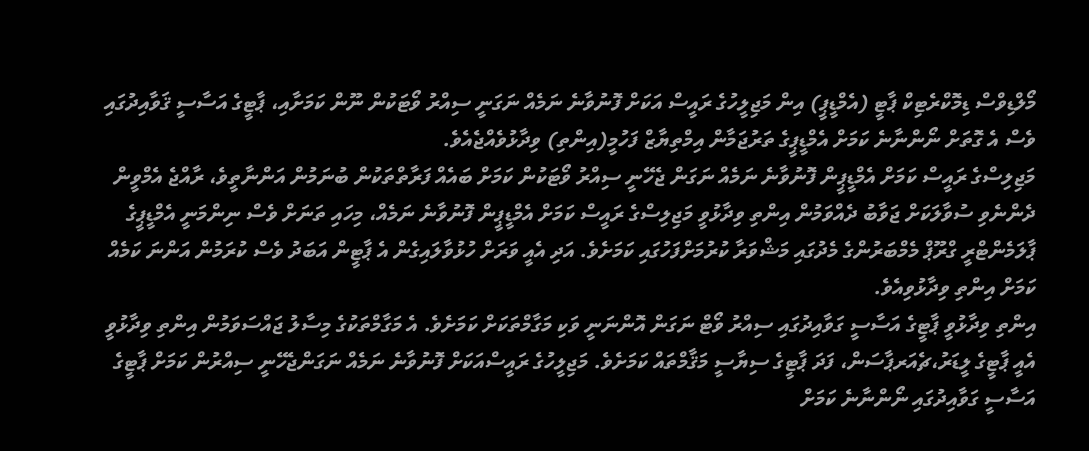މޯލްޑިވްސް ޑިމޮކްރެޓިކް ޕާޓީ (އެމްޑީޕީ) އިން މަޖިލީހުގެ ރައީސް އަކަށް ފޮނުވާނެ ނަމެއް ނަގަނީ ސިއްރު ވޯޓަކުން ނޫން ކަމަށާއި، ޕާޓީގެ އަސާސީ ޤަވާއިދުގައި ވެސް އެ ގޮތަށް ނޯންނާނެ ކަމަށް އެމްޑީޕީގެ ތަރުޖަމާން އިމްތިޔާޒް ފަހުމީ(އިންތި) ވިދާޅުވެއްޖެއެވެ.
މަޖިލިސްގެ ރައީސް ކަމަށް އެމްޑީޕީން ފޮނުވާނެ ނަމެއް ނަގަން ޖެހޭނީ ސިއްރު ވޯޓަކުން ކަމަށް ބައެއް ފަރާތްތަކުން ބުނަމުން އަންނާތީވެ، ރާއްޖެ އެމްވީން ދެންނެވި ސުވާލަކަށް ޖަވާބު ދެއްވަމުން އިންތި ވިދާޅުވީ މަޖިލިސްގެ ރައީސް ކަމަށް އެމްޑީޕީން ފޮނުވާނެ ނަމެއް، މިހައި ތަނަށް ވެސް ނިންމަނީ އެމްޑީޕީގެ ޕާލަމެންޓްރީ ގްރޫޕް މެމްބަރުންގެ މެދުގައި މަޝްވަރާ ކުރުމަށްފަހުގައި ކަމަށެވެ. އަދި އެއީ ވަރަށް ހުޅުވާލައިގެން އެ ޕާޓީން އަބަދު ވެސް ކުރަމުން އަންނަ ކަމެއް ކަމަށް އިންތި ވިދާޅުވިއެވެ.
އިންތި ވިދާޅުވީ ޕާޓީގެ އަސާސީ ގަވާއިދުގައި ސިއްރު ވޯޓް ނަގަން އޮންނަނީ ވަކި މަގާމްތަކަށް ކަމަށެވެ. އެ މަގާމްތަކުގެ މިސާލު ޖައްސަވަމުން އިންތި ވިދާޅުވީ އެއީ ޕާޓީގެ ލީޑަރު،ޗެއަރޕާސަން، ފަދަ ޕާޓީގެ ސިޔާސީ މަޤާމްތައް ކަމަށެވެ. މަޖިލީހުގެ ރައީސްއަކަށް ފޮނުވާނެ ނަމެއް ނަގަންޖެހޭނީ ސިއްރުން ކަމަށް ޕާޓީގެ އަސާސީ ގަވާއިދުގައި ނޯންނާނެ ކަމަށް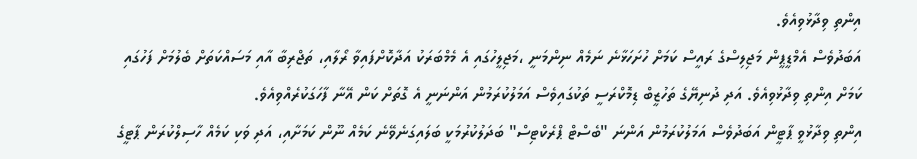އިންތި ވިދާޅުވިއެވެ.
އަބަދުވެސް އެމްޑީޕީން މަޖިލިސްގެ ރައީސް ކަމަށް ހުށަހަޅާނެ ނަމެއް ނިންމަނީ ،މަޖިލީހުގައި އެ މެމްބަރަކު އަދާކޮށްފައިވާ ރޯލާއި، ތަޖްރިބާ އާއި މަސައްކަތަށް ބެލުމަށް ފަހުގައި ކަމަށް އިންތި ވިދާޅުވިއެވެ. އަދި ދުނިޔޭގެ ތަހުޒީބް ޑިމޮކްރަސީ ތަކުގައިވެސް އަމަލުކުރަމުން އަންނަނީ އެ ގޮތަށް ކަން އޭނާ ފާހަގަކުރެއްވިއެވެ.
އިންތި ވިދާޅުވީ ޕާޓީން އަބަދުވެސް އަމަލުކުރަމުން އަންނަ "ބެސްޓް ޕްރެކްޓިސް" ބަދަލުކުރުމަކީ ބަލައިގަނެވޭނެ ކަމެއް ނޫން ކަމަށާއި، އަދި ވަކި ކަމެއް ހާސިލްކުރަން ޕާޓީގެ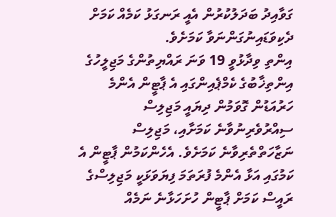ގަވާއިދު ބަދަލުކުރުން އެއީ ރަނގަޅު ކަމެއް ކަމަށް ދެކިވަޑައިނުގަންނަވާ ކަމަށެވެ.
އިންތި ވިދާޅުވީ 19 ވަނަ ރައްޔިތުންގެ މަޖިލީހުގެ އިންތިޚާބުގެ ކެމްޕެއިންގައި އެ ޕާޓީން އެންމެ ހަރުއަޑުން ގޮވަމުން ދިޔައީ މަޖިލިސް ސިއްރުވެރިނުވާނެ ކަމަށާއި، މަޖިލިސް ނަޒާހަތްތެރިވާނެ ކަމަށެވެ. އެހެންކަމުން ޕާޓީން އެ ކަމުގައި އަޅާ އެންމެ ފުރަތަމަ ފިޔަވަޅަކީ މަޖިލިސްގެ ރައީސް ކަމަށް ޕާޓީން ހުށަހަޅާނެ ނަމެއް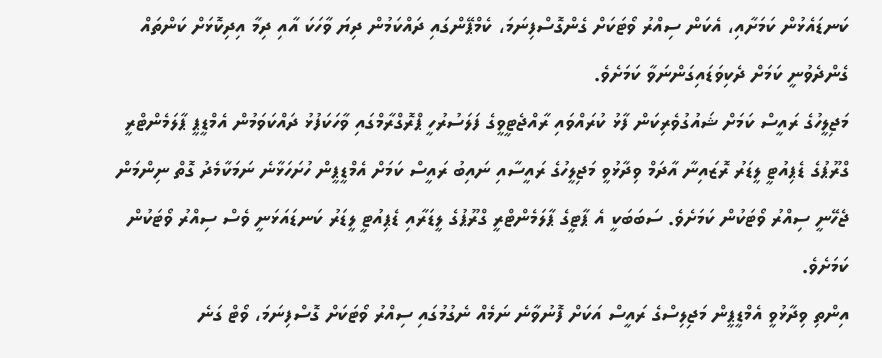ކަނޑައެޅުން ކަމަށާއި، އެކަން ސިއްރު ވޯޓަކަށް ގެންގޮސްފިނަމަ، ކެމްޕޭންގައި ދައްކަމުން ދިޔަ ވާހަކަ އާއި ދިމާ އިދިކޮޅަށް ކަންތައް ގެންދެވުނީ ކަމަށް ދެކިވަޑައިގަންނަވާ ކަމަށެވެ.
މަޖިލީހުގެ ރައީސް ކަމަށް ޝައުގުވެރިކަން ފާޅު ކުރައްވައި ރާއްޖެޓީވީގެ ފަލަސުރުހީ ޕްރޮގްރާމްގައި ވާހަކަފުޅު ދައްކަވަމުން އެމްޑީޕީ ޕާލަމެންޓްރީ ގްރޫޕުގެ ޑެޕިއުޓީ ލީޑަރު ރޮޒައިނާ އާދަމް ވިދާޅުވީ މަޖިލީހުގެ ރައީސާއި ނައިބު ރައީސް ކަމަށް އެމްޑީޕީން ހުށަހަޅާނެ ނަމަކާމެދު ގޮތް ނިންމަން ޖެހޭނީ ސިއްރު ވޯޓަކުން ކަމަށެވެ. ސަބަބަކީ އެ ޕާޓީގެ ޕާލަމެންޓްރީ ގްރޫޕުގެ ލީޑަރާއި ޑެޕިއުޓީ ލީޑަރު ކަނޑައަޅަނީ ވެސް ސިއްރު ވޯޓަކުން ކަމަށެވެ.
އިންތި ވިދާޅުވީ އެމްޑީޕީން މަޖިލިސްގެ ރައީސް އަކަށް ފޮނުވާނެ ނަމެއް ނެގުމުގައި ސިއްރު ވޯޓަކަށް ގޮސްފިނަމަ، ވޯޓް ގަނެ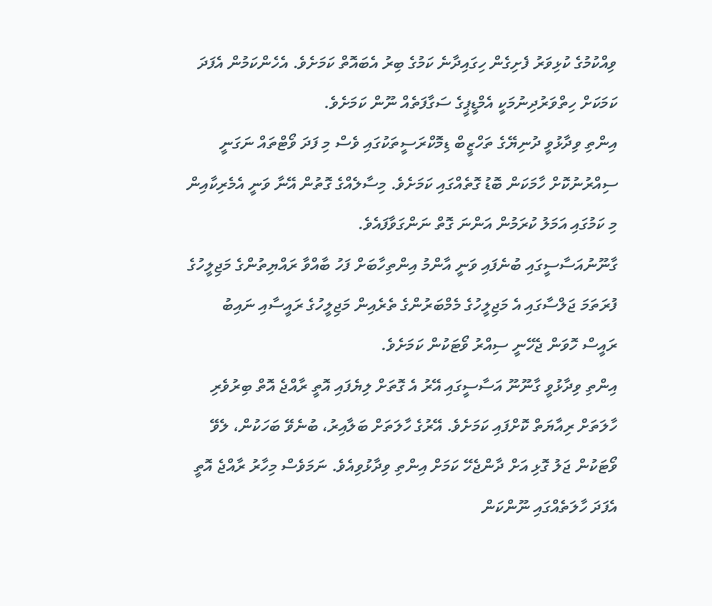ވިއްކުމުގެ ކުޅިވަރު ފެށިގެން ހިގައިދާނެ ކަމުގެ ބިރު އެބައޮތް ކަމަށެވެ. އެހެންކަމުން އެފަދަ ކަމަކަށް ހިތްވަރުދިނުމަކީ އެމްޑީޕީގެ ސަގާފަތެއް ނޫން ކަމަށެވެ.
އިންތި ވިދާޅުވީ ދުނިޔޭގެ ތަހްޒީބް ޑިމޮކްރަސީތަކުގައި ވެސް މި ފަދަ ވޯޓްތައް ނަގަނީ ސިއްރުނުކޮށް ހާމަކަން ބޮޑު ގޮތެއްގައި ކަމަށެވެ. މިސާލެއްގެ ގޮތުން އޭނާ ވަނީ އެމެރިކާއިން މި ކަމުގައި އަމަލު ކުރަމުން އަންނަ ގޮތް ނަންގަވާފައެވެ.
ގާނޫނުއަސާސީގައި ބުނެފައި ވަނީ އާންމު އިންތިހާބަށް ފަހު ބާއްވާ ރައްޔިތުންގެ މަޖިލީހުގެ ފުރަތަމަ ޖަލްސާގައި އެ މަޖިލީހުގެ މެމްބަރުންގެ ތެރެއިން މަޖިލީހުގެ ރައީސާއި ނައިބު ރައީސް ހޮވަން ޖެހޭނީ ސިއްރު ވޯޓަކުން ކަމަށެވެ.
އިންތި ވިދާޅުވީ ގާނޫނޫ އަސާސީގައި އޭރު އެ ގޮތަށް ލިޔެފައި އޮތީ ރާއްޖެ އޮތް ބިރުވެރި ހާލަތަށް ރިއާޔަތް ކޮށްފައި ކަމަށެވެ. އޭރުގެ ހާލަތަށް ބަލާއިރު، ބުނެވޭ ބަހަކުން، ލެވޭ ވޯޓަކުން ޖަލު ގޮޅި އަށް ދާންޖެހޭ ކަމަށް އިންތި ވިދާޅުވިއެވެ. ނަމަވެސް މިހާރު ރާއްޖެ އޮތީ އެފަދަ ހާލަތެއްގައި ނޫންކަން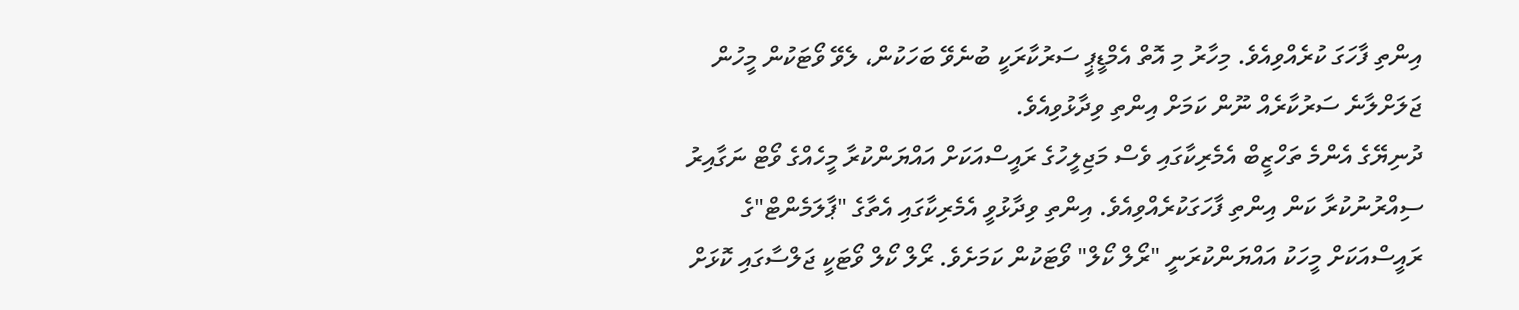އިންތި ފާހަގަ ކުރެއްވިއެވެ. މިހާރު މި އޮތް އެމްޑީޕީ ސަރުކާރަކީ ބުނެވޭ ބަހަކުން، ލެވޭ ވޯޓަކުން މީހުން ޖަލަށްލާނެ ސަރުކާރެއް ނޫން ކަމަށް އިންތި ވިދާޅުވިއެވެ.
ދުނިޔޭގެ އެންމެ ތަހްޒީބް އެމެރިކާގައި ވެސް މަޖިލީހުގެ ރައީސްއަކަށް އައްޔަންކުރާ މީހެއްގެ ވޯޓް ނަގާއިރު ސިއްރުނުކުރާ ކަން އިންތި ފާހަގަކުރެއްވިއެވެ. އިންތި ވިދާޅުވީ އެމެރިކާގައި އެތާގެ "ޕާލަމެންޓް"ގެ ރައީސްއަކަށް މީހަކު އައްޔަންކުރަނީ "ރޯލް ކޯލް" ވޯޓަކުން ކަމަށެވެ. ރޯލް ކޯލް ވޯޓަކީ ޖަލްސާގައި ކޮޅަށް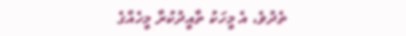ތެދުވެ، އެ މީހަކު ތާއީދުކުރާ މީހެއްގެ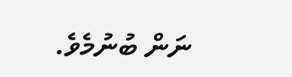ނަން ބުނުމެވެ.